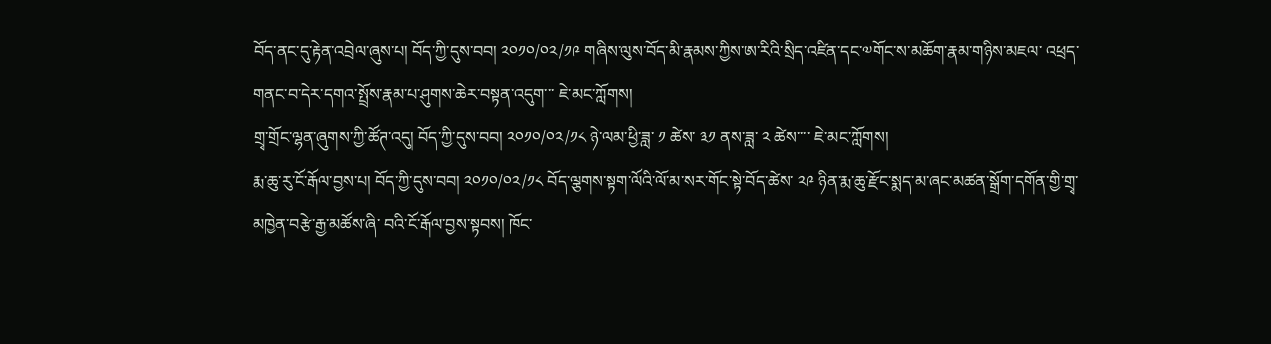བོད་ནང་དུ་རྟེན་འབྲེལ་ཞུས་པ། བོད་ཀྱི་དུས་བབ། ༢༠༡༠/༠༢/༡༩ གཞིས་ལུས་བོད་མི་རྣམས་ཀྱིས་ཨ་རིའི་སྲིད་འཛིན་དང་༧གོང་ས་མཆོག་རྣམ་གཉིས་མཇལ་ འཕྲད་གནང་བ་དེར་དགའ་སྤྲོས་རྣམ་པ་ཤུགས་ཆེར་བསྟན་འདུག་་་ ཇེ་མང་ཀློགས།
གྲྭ་གྲོང་ལྷན་ཞུགས་ཀྱི་ཚོཊ་འདུ། བོད་ཀྱི་དུས་བབ། ༢༠༡༠/༠༢/༡༨ ཉེ་ལམ་ཕྱི་ཟླ་ ༡ ཚེས་ ༣༡ ནས་ཟླ་ ༢ ཚེས་་་་ ཇེ་མང་ཀློགས།
རྨ་ཆུ་རུ་ངོ་རྒོལ་བྱས་པ། བོད་ཀྱི་དུས་བབ། ༢༠༡༠/༠༢/༡༨ བོད་ལྕགས་སྟག་ལོའི་ལོ་མ་སར་གོང་སྟེ་བོད་ཚེས་ ༢༩ ཉིན་རྨ་ཆུ་རྫོང་སྨད་མ་ཞང་མཚན་སྒྲོག་དགོན་གྱི་གྲྭ་མཁྱེན་བརྩེ་རྒྱ་མཚོས་ཞི་ བའི་ངོ་རྒོལ་བྱས་སྟབས། ཁོང་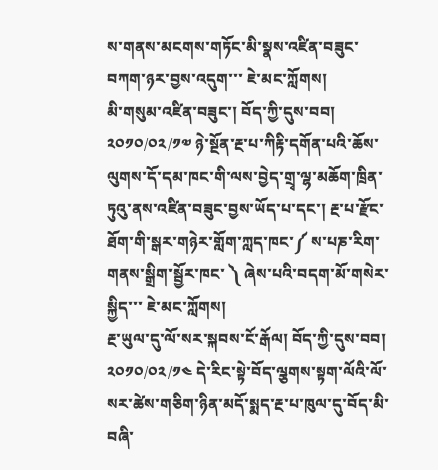ས་གནས་མངགས་གཏོང་མི་སྣས་འཛིན་བཟུང་བཀག་ཉར་བྱས་འདུག་་་ ཇེ་མང་ཀློགས།
མི་གསུམ་འཛིན་བཟུང་། བོད་ཀྱི་དུས་བབ། ༢༠༡༠/༠༢/༡༧ ཉེ་སྔོན་རྔ་པ་ཀིརྟི་དགོན་པའི་ཆོས་ལུགས་དོ་དམ་ཁང་གི་ལས་བྱེད་གྲྭ་ལྷ་མཆོག་ཁྲིན་ཏུའུ་ནས་འཛིན་བཟུང་བྱས་ཡོད་པ་དང་། རྔ་པ་རྫོང་ཐོག་གི་སྒར་གཉེར་གློག་ཀླད་ཁང་༼ ས་པཎ་རིག་གནས་སྒྲིག་སྦྱོར་ཁང་ ༽ ཞེས་པའི་བདག་མོ་གསེར་སྐྱིད་་་ ཇེ་མང་ཀློགས།
རྔ་ཡུལ་དུ་ལོ་སར་སྐབས་ངོ་རྒོལ། བོད་ཀྱི་དུས་བབ། ༢༠༡༠/༠༢/༡༤ དེ་རིང་སྟེ་བོད་ལྕགས་སྟག་ལོའི་ལོ་སར་ཚེས་གཅིག་ཉིན་མདོ་སྨད་རྔ་པ་ཁུལ་དུ་བོད་མི་བཞི་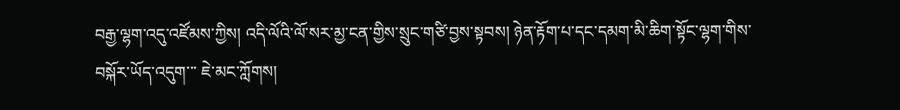བརྒྱ་ལྷག་འདུ་འཛོམས་ཀྱིས། འདི་ལོའི་ལོ་སར་མྱ་ངན་གྱིས་སྲུང་གཙི་བྱས་སྟབས། ཉེན་རྟོག་པ་དང་དམག་མི་ཆིག་སྟོང་ལྷག་གིས་བསྐོར་ཡོད་འདུག་་་ ཇེ་མང་ཀློགས།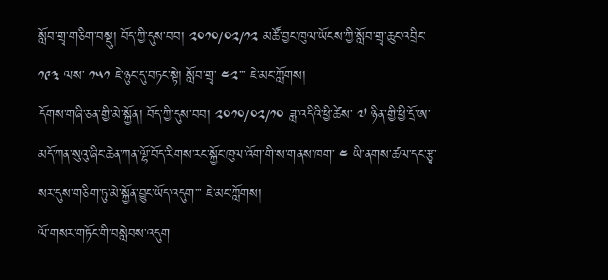སློབ་གྲྭ་གཅིག་བསྡུ། བོད་ཀྱི་དུས་བབ། ༢༠༡༠/༠༢/༡༢ མཚོ་བྱང་ཁུལ་ཡོངས་ཀྱི་སློབ་གྲྭ་ཆུང་འབྲིང་ ༡༩༣ ལས་ ༡༥༡ ཇེ་ཉུང་དུ་བཏང་སྟེ། སློབ་གྲྭ་ ༤༢་་་ ཇེ་མང་ཀློགས།
དོགས་གཞི་ཅན་གྱི་མེ་སྐྱོན། བོད་ཀྱི་དུས་བབ། ༢༠༡༠/༠༢/༡༠ ཟླ་འདིའི་ཕྱི་ཚེས་ ༧ ཉིན་གྱི་ཕྱི་དྲོ་ཨ་མདོ་ཀན་སུའུ་ཞིང་ཆེན་ཀན་ལྷོ་བོད་རིགས་རང་སྐྱོང་ཁུལ་འོག་གི་ས་གནས་ཁག་ ༤ ཡི་ནགས་ཚལ་དང་རྩྭ་སར་དུས་གཅིག་ཏུ་མེ་སྐྱོན་བྱུང་ཡོད་འདུག་་་ ཇེ་མང་ཀློགས།
ལོ་གསར་གཏོང་གི་བསླེབས་འདུག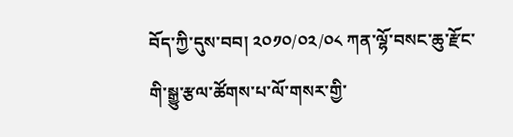བོད་ཀྱི་དུས་བབ། ༢༠༡༠/༠༢/༠༨ ཀན་ལྷོ་བསང་ཆུ་རྫོང་གི་སྒྱུ་རྩལ་ཚོགས་པ་ལོ་གསར་གྱི་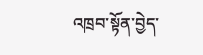འཁྲབ་སྟོན་བྱེད་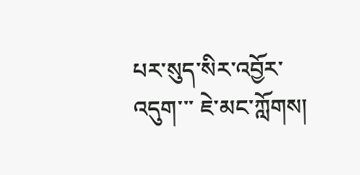པར་སུད་སིར་འབྱོར་འདུག་་་ ཇེ་མང་ཀློགས།